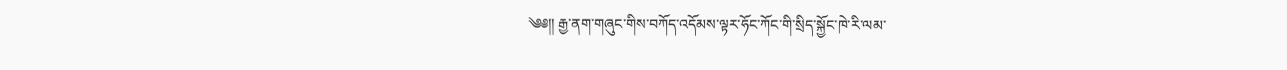༄༅།། རྒྱ་ནག་གཞུང་གིས་བཀོད་འདོམས་ལྟར་ཧོང་ཀོང་གི་སྲིད་སྐྱོང་ཁེ་རི་ལམ་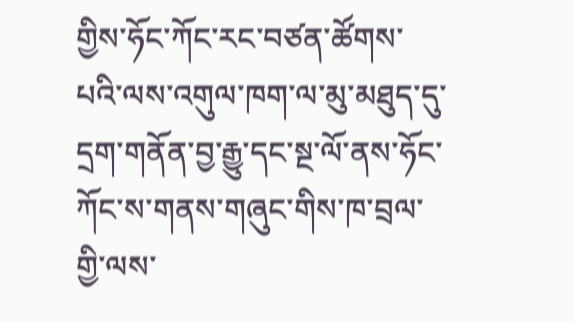གྱིས་ཧོང་ཀོང་རང་བཙན་ཚོགས་པའི་ལས་འགུལ་ཁག་ལ་མུ་མཐུད་དུ་དྲག་གནོན་བྱ་རྒྱུ་དང་སྔ་ལོ་ནས་ཧོང་ཀོང་ས་གནས་གཞུང་གིས་ཁ་བྲལ་གྱི་ལས་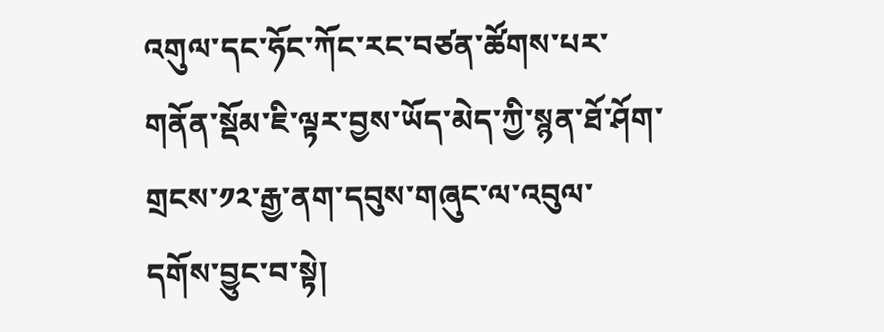འགུལ་དང་ཧོང་ཀོང་རང་བཙན་ཚོགས་པར་གནོན་སྡོམ་ཇི་ལྟར་བྱས་ཡོད་མེད་ཀྱི་སྙན་ཐོ་ཤོག་གྲངས་༡༢་རྒྱ་ནག་དབུས་གཞུང་ལ་འབུལ་དགོས་བྱུང་བ་སྟེ།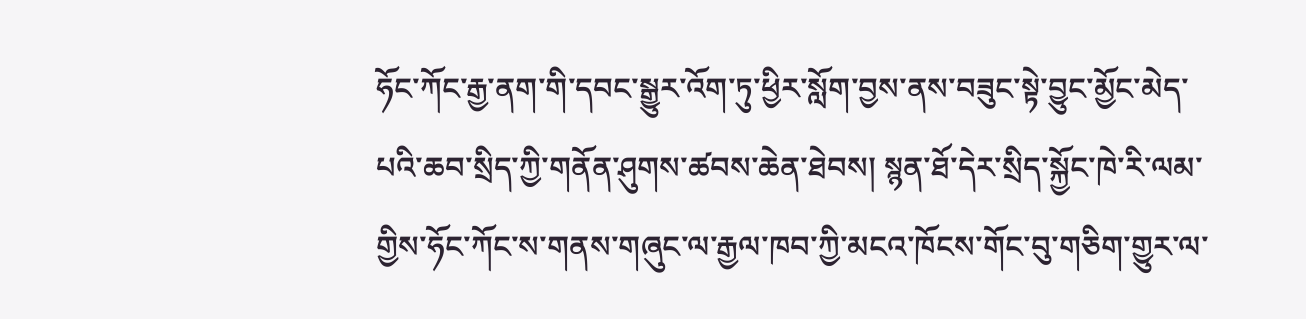ཧོང་ཀོང་རྒྱ་ནག་གི་དབང་སྒྱུར་འོག་ཏུ་ཕྱིར་སློག་བྱས་ནས་བཟུང་སྟེ་བྱུང་མྱོང་མེད་པའི་ཆབ་སྲིད་ཀྱི་གནོན་ཤུགས་ཚབས་ཆེན་ཐེབས། སྙན་ཐོ་དེར་སྲིད་སྐྱོང་ཁེ་རི་ལམ་གྱིས་ཧོང་ཀོང་ས་གནས་གཞུང་ལ་རྒྱལ་ཁབ་ཀྱི་མངའ་ཁོངས་གོང་བུ་གཅིག་གྱུར་ལ་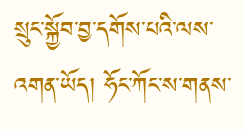སྲུང་སྐྱོབ་བྱ་དགོས་པའི་ལས་འགན་ཡོད། ཧོང་ཀོང་ས་གནས་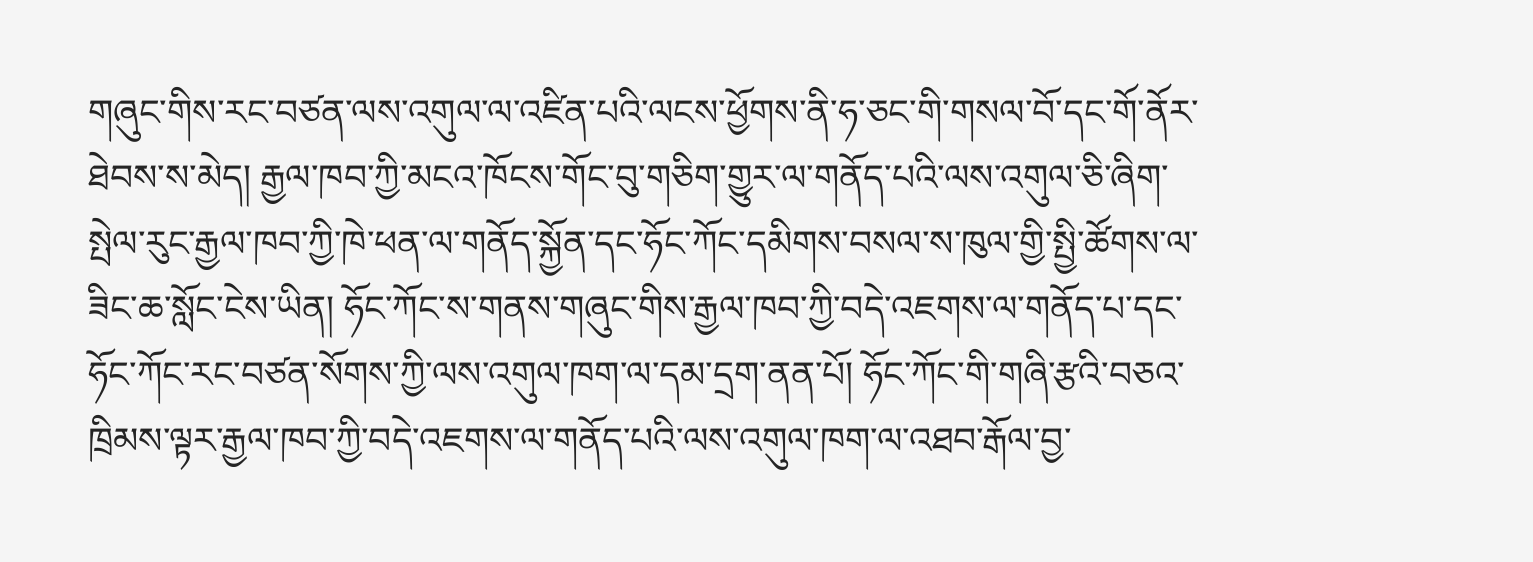གཞུང་གིས་རང་བཙན་ལས་འགུལ་ལ་འཛིན་པའི་ལངས་ཕྱོགས་ནི་ཧ་ཅང་གི་གསལ་བོ་དང་གོ་ནོར་ཐེབས་ས་མེད། རྒྱལ་ཁབ་ཀྱི་མངའ་ཁོངས་གོང་བུ་གཅིག་གྱུར་ལ་གནོད་པའི་ལས་འགུལ་ཅི་ཞིག་སྤེལ་རུང་རྒྱལ་ཁབ་ཀྱི་ཁེ་ཕན་ལ་གནོད་སྐྱོན་དང་ཧོང་ཀོང་དམིགས་བསལ་ས་ཁུལ་གྱི་སྤྱི་ཚོགས་ལ་ཟིང་ཆ་སློང་ངེས་ཡིན། ཧོང་ཀོང་ས་གནས་གཞུང་གིས་རྒྱལ་ཁབ་ཀྱི་བདེ་འཇགས་ལ་གནོད་པ་དང་ཧོང་ཀོང་རང་བཙན་སོགས་ཀྱི་ལས་འགུལ་ཁག་ལ་དམ་དྲག་ནན་པོ། ཧོང་ཀོང་གི་གཞི་རྩའི་བཅའ་ཁྲིམས་ལྟར་རྒྱལ་ཁབ་ཀྱི་བདེ་འཇགས་ལ་གནོད་པའི་ལས་འགུལ་ཁག་ལ་འཐབ་རྒོལ་བྱ་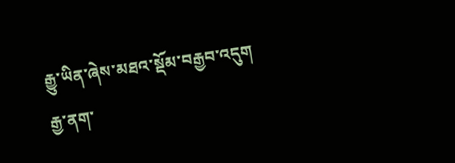རྒྱུ་ཡིན་ཞེས་མཐའ་སྡོམ་བརྒྱབ་འདུག
རྒྱ་ནག་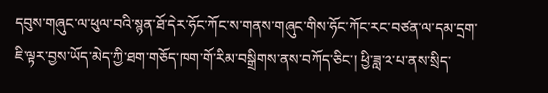དབུས་གཞུང་ལ་ཕུལ་བའི་སྙན་ཐོ་དེར་ཧོང་ཀོང་ས་གནས་གཞུང་གིས་ཧོང་ཀོང་རང་བཙན་ལ་དམ་དྲག་ཇི་ལྟར་བྱས་ཡོད་མེད་ཀྱི་ཐག་གཅོད་ཁག་གོ་རིམ་བསྒྲིགས་ནས་བཀོད་ཅིང་། ཕྱི་ཟླ་༢་པ་ནས་སྲིད་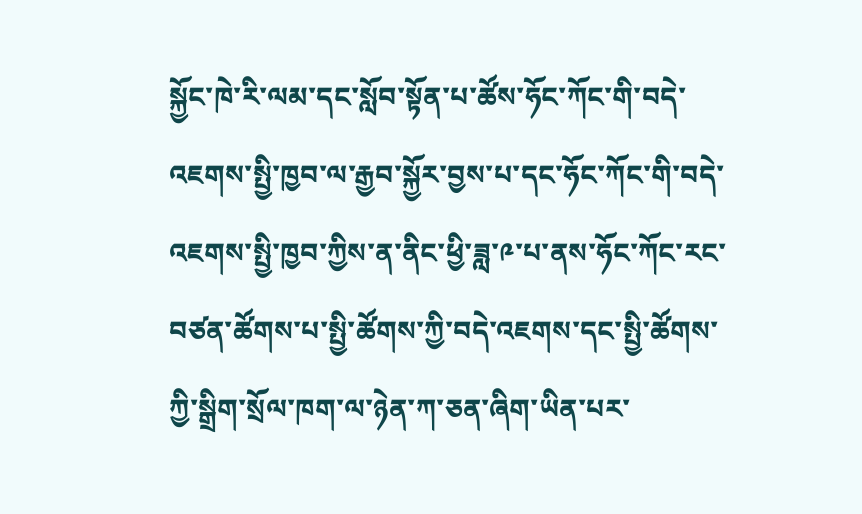སྐྱོང་ཁེ་རི་ལམ་དང་སློབ་སྟོན་པ་ཚོས་ཧོང་ཀོང་གི་བདེ་འཇགས་སྤྱི་ཁྱབ་ལ་རྒྱབ་སྐྱོར་བྱས་པ་དང་ཧོང་ཀོང་གི་བདེ་འཇགས་སྤྱི་ཁྱབ་ཀྱིས་ན་ནིང་ཕྱི་ཟླ་༩་པ་ནས་ཧོང་ཀོང་རང་བཙན་ཚོགས་པ་སྤྱི་ཚོགས་ཀྱི་བདེ་འཇགས་དང་སྤྱི་ཚོགས་ཀྱི་སྒྲིག་སྲོལ་ཁག་ལ་ཉེན་ཀ་ཅན་ཞིག་ཡིན་པར་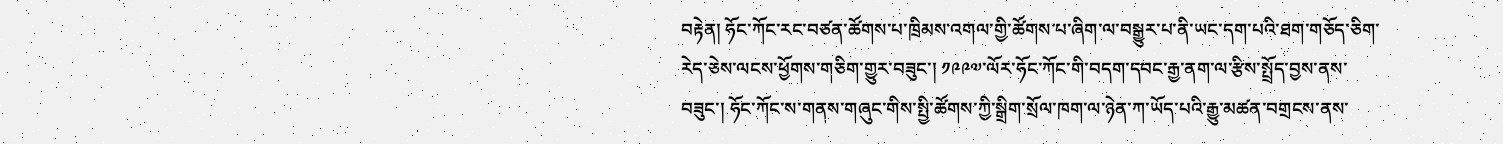བརྟེན། ཧོང་ཀོང་རང་བཙན་ཚོགས་པ་ཁྲིམས་འགལ་གྱི་ཚོགས་པ་ཞིག་ལ་བསྒྱུར་པ་ནི་ཡང་དག་པའི་ཐག་གཅོད་ཅིག་རེད་ཅེས་ལངས་ཕྱོགས་གཅིག་གྱུར་བཟུང་། ༡༩༩༧་ལོར་ཧོང་ཀོང་གི་བདག་དབང་རྒྱ་ནག་ལ་རྩིས་སྤྲོད་བྱས་ནས་བཟུང་། ཧོང་ཀོང་ས་གནས་གཞུང་གིས་སྤྱི་ཚོགས་ཀྱི་སྒྲིག་སྲོལ་ཁག་ལ་ཉེན་ཀ་ཡོད་པའི་རྒྱུ་མཚན་བགྲངས་ནས་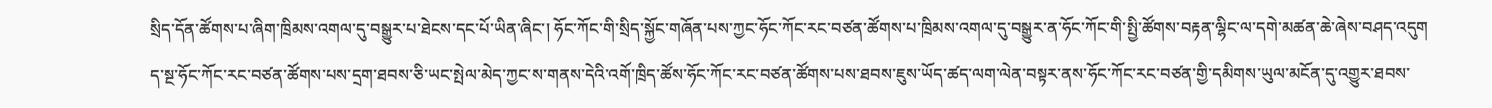སྲིད་དོན་ཚོགས་པ་ཞིག་ཁྲིམས་འགལ་དུ་བསྒྱུར་པ་ཐེངས་དང་པོ་ཡིན་ཞིང་། ཧོང་ཀོང་གི་སྲིད་སྐྱོང་གཞོན་པས་ཀྱང་ཧོང་ཀོང་རང་བཙན་ཚོགས་པ་ཁྲིམས་འགལ་དུ་བསྒྱུར་ན་ཧོང་ཀོང་གི་སྤྱི་ཚོགས་བརྟན་ལྷིང་ལ་དགེ་མཚན་ཆེ་ཞེས་བཤད་འདུག
ད་སྔ་ཧོང་ཀོང་རང་བཙན་ཚོགས་པས་དྲག་ཐབས་ཅི་ཡང་སྤེལ་མེད་ཀྱང་ས་གནས་དེའི་འགོ་ཁྲིད་ཚོས་ཧོང་ཀོང་རང་བཙན་ཚོགས་པས་ཐབས་ཇུས་ཡོད་ཚད་ལག་ལེན་བསྟར་ནས་ཧོང་ཀོང་རང་བཙན་གྱི་དམིགས་ཡུལ་མངོན་དུ་འགྱུར་ཐབས་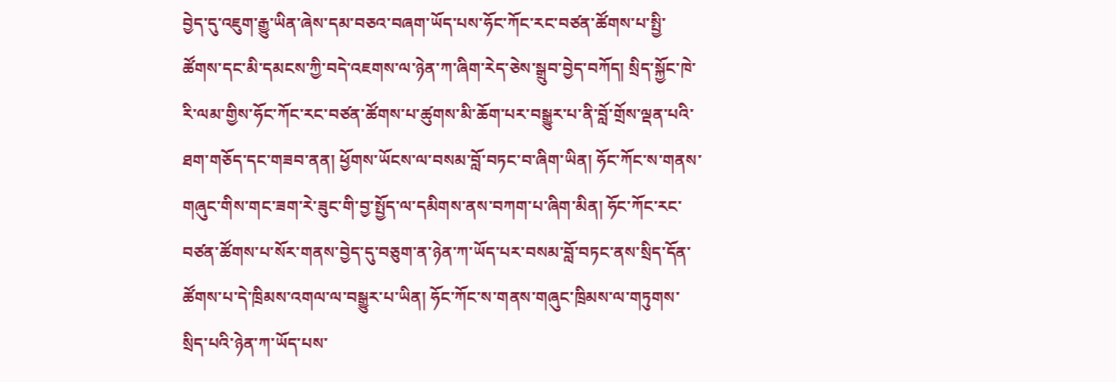བྱེད་དུ་འཇུག་རྒྱུ་ཡིན་ཞེས་དམ་བཅའ་བཞག་ཡོད་པས་ཧོང་ཀོང་རང་བཙན་ཚོགས་པ་སྤྱི་ཚོགས་དང་མི་དམངས་ཀྱི་བདེ་འཇགས་ལ་ཉེན་ཀ་ཞིག་རེད་ཅེས་སྒྲུབ་བྱེད་བཀོད། སྲིད་སྐྱོང་ཁེ་རི་ལམ་གྱིས་ཧོང་ཀོང་རང་བཙན་ཚོགས་པ་ཚུགས་མི་ཆོག་པར་བསྒྱུར་པ་ནི་བློ་གྲོས་ལྡན་པའི་ཐག་གཅོད་དང་གཟབ་ནན། ཕྱོགས་ཡོངས་ལ་བསམ་བློ་བཏང་བ་ཞིག་ཡིན། ཧོང་ཀོང་ས་གནས་གཞུང་གིས་གང་ཟག་རེ་ཟུང་གི་བྱ་སྤྱོད་ལ་དམིགས་ནས་བཀག་པ་ཞིག་མིན། ཧོང་ཀོང་རང་བཙན་ཚོགས་པ་སོར་གནས་བྱེད་དུ་བཅུག་ན་ཉེན་ཀ་ཡོད་པར་བསམ་བློ་བཏང་ནས་སྲིད་དོན་ཚོགས་པ་དེ་ཁྲིམས་འགལ་ལ་བསྒྱུར་པ་ཡིན། ཧོང་ཀོང་ས་གནས་གཞུང་ཁྲིམས་ལ་གཏུགས་སྲིད་པའི་ཉེན་ཀ་ཡོད་པས་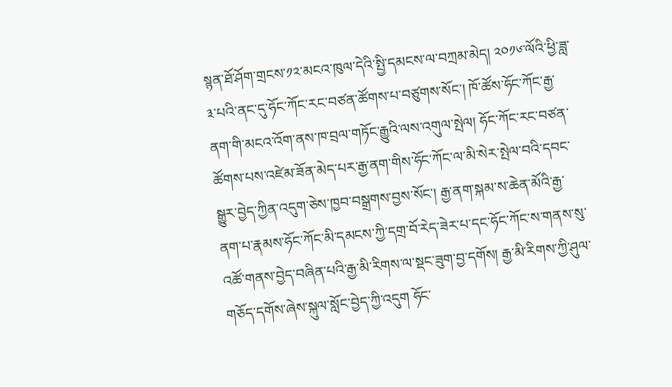སྙན་ཐོ་ཤོག་གྲངས་༡༢་མངའ་ཁུལ་དེའི་སྤྱི་དམངས་ལ་བཀྲམ་མེད། ༢༠༡༦་ལོའི་ཕྱི་ཟླ་༣་པའི་ནང་དུ་ཧོང་ཀོང་རང་བཙན་ཚོགས་པ་བཙུགས་སོང་། ཁོ་ཚོས་ཧོང་ཀོང་རྒྱ་ནག་གི་མངའ་འོག་ནས་ཁ་བྲལ་གཏོང་རྒྱུའི་ལས་འགུལ་སྤེལ། ཧོང་ཀོང་རང་བཙན་ཚོགས་པས་འཛེམ་ཟོན་མེད་པར་རྒྱ་ནག་གིས་ཧོང་ཀོང་ལ་མི་སེར་སྤེལ་བའི་དབང་སྒྱུར་བྱེད་ཀྱིན་འདུག་ཅེས་ཁྱབ་བསྒྲགས་བྱས་སོང་། རྒྱ་ནག་སྐམ་ས་ཆེན་མོའི་རྒྱ་ནག་པ་རྣམས་ཧོང་ཀོང་མི་དམངས་ཀྱི་དགྲ་བོ་རེད་ཟེར་པ་དང་ཧོང་ཀོང་ས་གནས་སུ་འཚོ་གནས་བྱེད་བཞིན་པའི་རྒྱ་མི་རིགས་ལ་སྡང་ཟུག་བྱ་དགོས། རྒྱ་མི་རིགས་ཀྱི་ཤུལ་གཅོད་དགོས་ཞེས་སྐུལ་སློང་བྱེད་ཀྱི་འདུག ཧོང་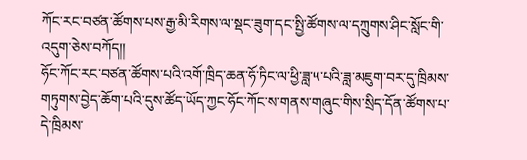ཀོང་རང་བཙན་ཚོགས་པས་རྒྱ་མི་རིགས་ལ་སྡང་ཟུག་དང་སྤྱི་ཚོགས་ལ་དཀྲུགས་ཤིང་སློང་གི་འདུག་ཅེས་བཀོད།།
ཧོང་ཀོང་རང་བཙན་ཚོགས་པའི་འགོ་ཁྲིད་ཆན་ཧོ་ཏིང་ལ་ཕྱི་ཟླ་༥་པའི་ཟླ་མཇུག་བར་དུ་ཁྲིམས་གཏུགས་བྱེད་ཆོག་པའི་དུས་ཚོད་ཡོད་ཀྱང་ཧོང་ཀོང་ས་གནས་གཞུང་གིས་སྲིད་དོན་ཚོགས་པ་དེ་ཁྲིམས་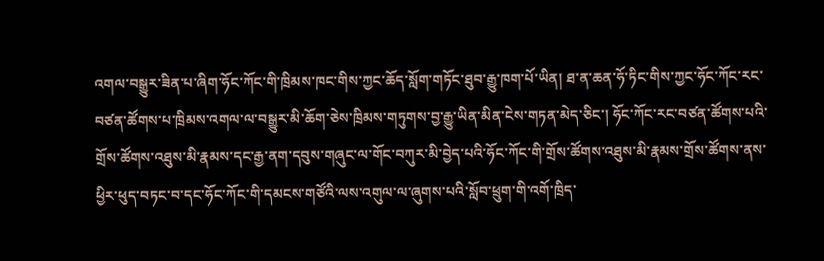འགལ་བསྒྱུར་ཟིན་པ་ཞིག་ཧོང་ཀོང་གི་ཁྲིམས་ཁང་གིས་ཀྱང་ཆོད་སློག་གཏོང་ཐུབ་རྒྱུ་ཁག་པོ་ཡིན། ཐ་ན་ཆན་ཧོ་ཏིང་གིས་ཀྱང་ཧོང་ཀོང་རང་བཙན་ཚོགས་པ་ཁྲིམས་འགལ་ལ་བསྒྱུར་མི་ཆོག་ཅེས་ཁྲིམས་གཏུགས་བྱ་རྒྱུ་ཡིན་མིན་ངེས་གཏན་མེད་ཅིང་། ཧོང་ཀོང་རང་བཙན་ཚོགས་པའི་གྲོས་ཚོགས་འཐུས་མི་རྣམས་དང་རྒྱ་ནག་དབུས་གཞུང་ལ་གོང་བཀུར་མི་བྱེད་པའི་ཧོང་ཀོང་གི་གྲོས་ཚོགས་འཐུས་མི་རྣམས་གྲོས་ཚོགས་ནས་ཕྱིར་ཕུད་བཏང་བ་དང་ཧོང་ཀོང་གི་དམངས་གཙོའི་ལས་འགུལ་ལ་ཞུགས་པའི་སློབ་ཕྲུག་གི་འགོ་ཁྲིད་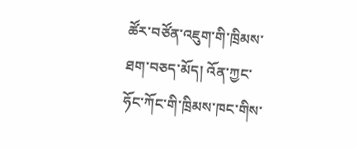ཚོར་བཙོན་འཇུག་གི་ཁྲིམས་ཐག་བཅད་མོད། འོན་ཀྱང་ཧོང་ཀོང་གི་ཁྲིམས་ཁང་གིས་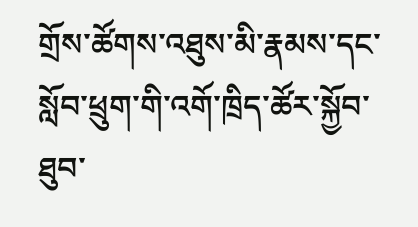གྲོས་ཚོགས་འཐུས་མི་རྣམས་དང་སློབ་ཕྲུག་གི་འགོ་ཁྲིད་ཚོར་སྐྱོབ་ཐུབ་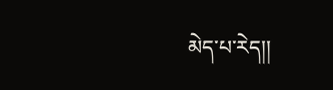མེད་པ་རེད།།